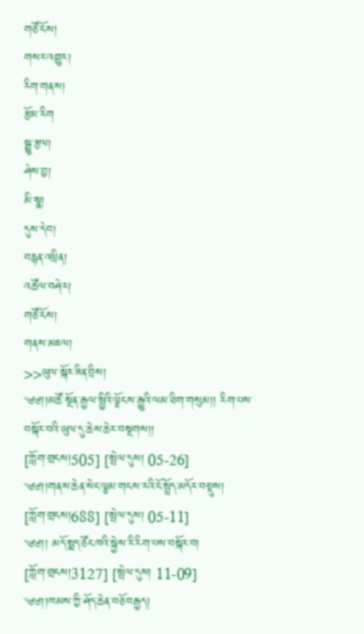གཙོ་ངོས།
གསར་འགྱུར།
རིག་གནས།
རྩོམ་རིག
སྒྱུ་རྩལ།
ཤེས་བྱ།
མི་སྣ།
དུས་དེབ།
བརྙན་འཕྲིན།
འཚོལ་བཤེར།
གཙོ་ངོས།
གནས་མཇལ།
>>ཡུལ་སྐོར་ཟིན་བྲིས།
༄༅།།མཚོ་སྔོན་རྒྱལ་སྤྱིའི་ལྗོངས་རྒྱུའི་ལམ་ཐིག་གསུམ།། རིག་པས་བསྐོར་བའི་ཡུལ་དུ་ཆེས་ཆེར་བསྔགས།།
[ཀློག་གྲངས།505] [སྤེལ་དུས། 05-26]
༄༅།།གནས་ཆེན་སེང་ལྕམ་གངས་རའི་ངོ་སྤྲོད་མདོར་བསྡུས།
[ཀློག་གྲངས།688] [སྤེལ་དུས། 05-11]
༄༅།། མདོ་སྨད་ཙོང་ཁའི་སྐྱེས་རི་རིག་པས་བསྐོར་བ།
[ཀློག་གྲངས།3127] [སྤེལ་དུས། 11-09]
༄༅།།ཁམས་ཀྱི་ཤོད་ཆེན་བཅོ་བརྒྱད།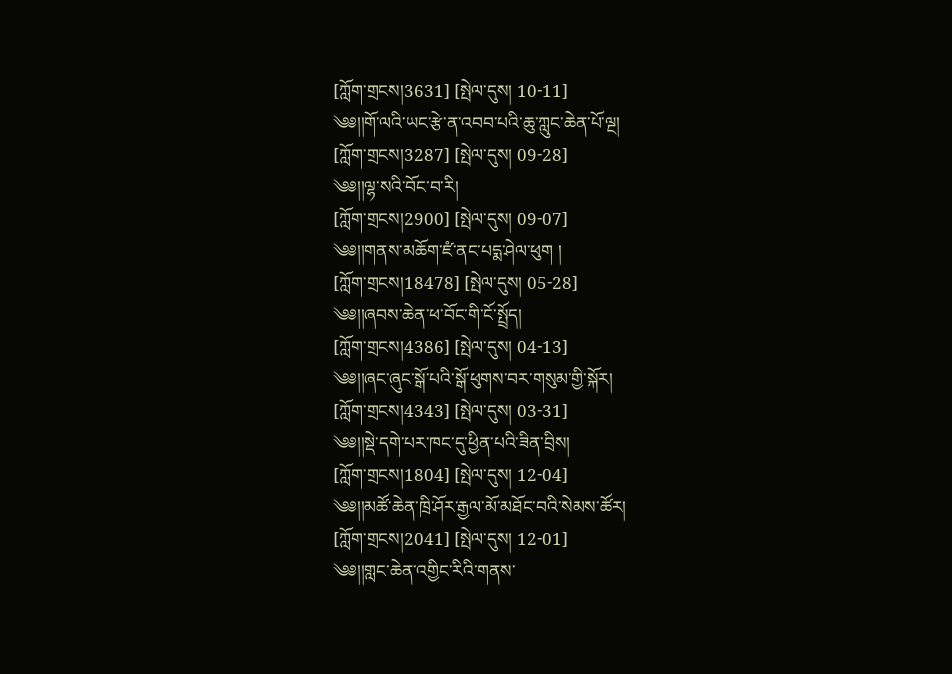[ཀློག་གྲངས།3631] [སྤེལ་དུས། 10-11]
༄༅།།གོ་ལའི་ཡང་རྩེ་ན་འབབ་པའི་ཆུ་ཀླུང་ཆེན་པོ་ལྔ།
[ཀློག་གྲངས།3287] [སྤེལ་དུས། 09-28]
༄༅།།ལྷ་སའི་བོང་བ་རི།
[ཀློག་གྲངས།2900] [སྤེལ་དུས། 09-07]
༄༅།།གནས་མཆོག་ཛཾ་ནང་པདྨ་ཤེལ་ཕུག །
[ཀློག་གྲངས།18478] [སྤེལ་དུས། 05-28]
༄༅།།ཞབས་ཆེན་ཕ་བོང་གི་ངོ་སྤྲོད།
[ཀློག་གྲངས།4386] [སྤེལ་དུས། 04-13]
༄༅།།ཞང་ཞུང་སྒོ་པའི་སྒོ་ཕུགས་བར་གསུམ་གྱི་སྐོར།
[ཀློག་གྲངས།4343] [སྤེལ་དུས། 03-31]
༄༅།།སྡེ་དགེ་པར་ཁང་དུ་ཕྱིན་པའི་ཟིན་བྲིས།
[ཀློག་གྲངས།1804] [སྤེལ་དུས། 12-04]
༄༅།།མཚོ་ཆེན་ཁྲི་ཤོར་རྒྱལ་མོ་མཐོང་བའི་སེམས་ཚོར།
[ཀློག་གྲངས།2041] [སྤེལ་དུས། 12-01]
༄༅།།གླང་ཆེན་འགྱིང་རིའི་གནས་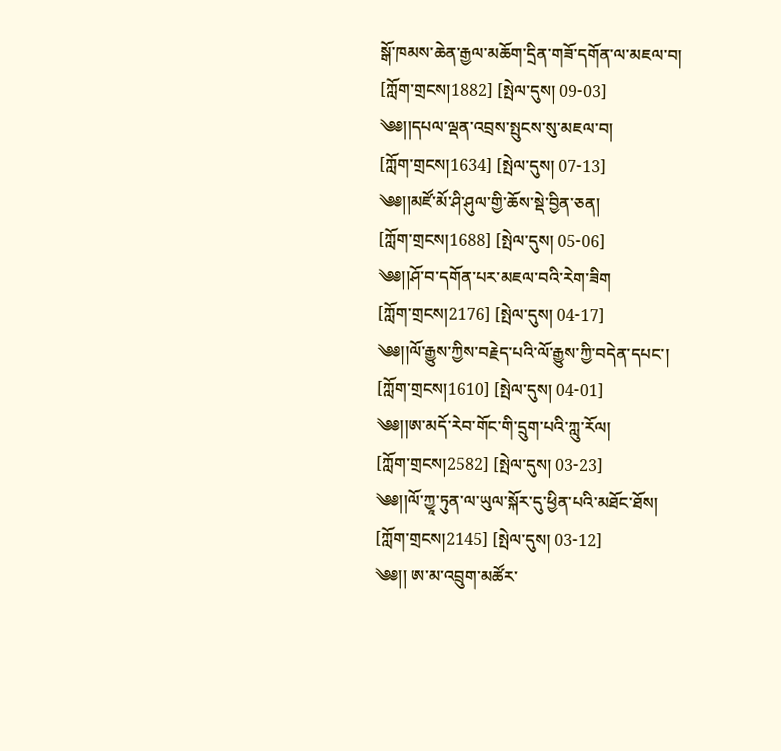སྒོ་ཁམས་ཆེན་རྒྱལ་མཆོག་དྲིན་གཟོ་དགོན་ལ་མཇལ་བ།
[ཀློག་གྲངས།1882] [སྤེལ་དུས། 09-03]
༄༅།།དཔལ་ལྡན་འབྲས་སྤུངས་སུ་མཇལ་བ།
[ཀློག་གྲངས།1634] [སྤེལ་དུས། 07-13]
༄༅།།མཛོ་མོ་ཤི་ཤུལ་གྱི་ཆོས་སྡེ་བྱིན་ཅན།
[ཀློག་གྲངས།1688] [སྤེལ་དུས། 05-06]
༄༅།།ཤོ་བ་དགོན་པར་མཇལ་བའི་རེག་ཟིག
[ཀློག་གྲངས།2176] [སྤེལ་དུས། 04-17]
༄༅།།ལོ་རྒྱུས་ཀྱིས་བརྗེད་པའི་ལོ་རྒྱུས་ཀྱི་བདེན་དཔང་།
[ཀློག་གྲངས།1610] [སྤེལ་དུས། 04-01]
༄༅།།ཨ་མདོ་རེབ་གོང་གི་དྲུག་པའི་ཀླུ་རོལ།
[ཀློག་གྲངས།2582] [སྤེལ་དུས། 03-23]
༄༅།།ལོ་ཀྱཱ་ཏུན་ལ་ཡུལ་སྐོར་དུ་ཕྱིན་པའི་མཐོང་ཐོས།
[ཀློག་གྲངས།2145] [སྤེལ་དུས། 03-12]
༄༅།། ཨ་མ་འབྲུག་མཚོར་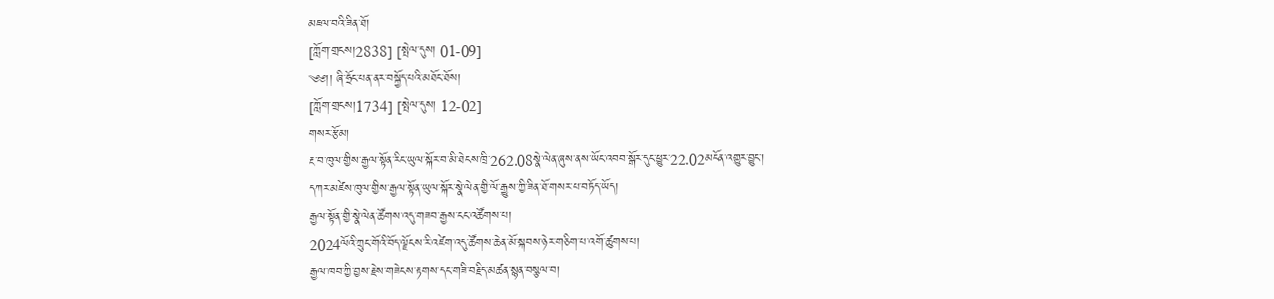མཇལ་བའི་ཟིན་ཐོ།
[ཀློག་གྲངས།2838] [སྤེལ་དུས། 01-09]
༄༅།། ཞི་ཧྲོང་པན་ནར་བསྐྱོད་པའི་མཐོང་ཐོས།
[ཀློག་གྲངས།1734] [སྤེལ་དུས། 12-02]
གསར་རྩོམ།
རྔ་བ་ཁུལ་གྱིས་རྒྱལ་སྟོན་རིང་ཡུལ་སྐོར་བ་མི་ཐེངས་ཁྲི་262.08སྣེ་ལེན་ཞུས་ནས་ཡོང་འབབ་སྒོར་དུང་ཕྱུར་22.02མངོན་འགྱུར་བྱུང་།
དཀར་མཛེས་ཁུལ་གྱིས་རྒྱལ་སྟོན་ཡུལ་སྐོར་སྣེ་ལེན་གྱི་ལོ་རྒྱུས་ཀྱི་ཟིན་ཐོ་གསར་པ་བཏོད་ཡོད།
རྒྱལ་སྟོན་གྱི་སྣེ་ལེན་ཚོགས་འདུ་གཟབ་རྒྱས་ངང་འཚོགས་པ།
2024ལོའི་ཀྲུང་གོའི་བོད་ལྗོངས་རི་འཛེག་འདུ་ཚོགས་ཆེན་མོ་སྐབས་ཉེར་གཅིག་པ་འགོ་ཚུགས་པ།
རྒྱལ་ཁབ་ཀྱི་བྱས་རྗེས་གཟེངས་རྟགས་དང་གཟི་བརྗིད་མཚན་སྙན་བསྩལ་བ།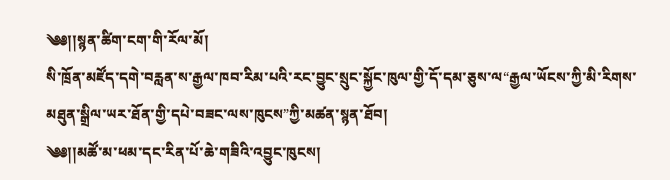༄༅།།སྙན་ཚིག་ངག་གི་རོལ་མོ།
སི་ཁྲོན་མཛོད་དགེ་བརླན་ས་རྒྱལ་ཁབ་རིམ་པའི་རང་བྱུང་སྲུང་སྐྱོང་ཁུལ་གྱི་དོ་དམ་ཅུས་ལ“རྒྱལ་ཡོངས་ཀྱི་མི་རིགས་མཐུན་སྒྲིལ་ཡར་ཐོན་གྱི་དཔེ་བཟང་ལས་ཁུངས”ཀྱི་མཚན་སྙན་ཐོབ།
༄༅།།མཚོ་མ་ཕམ་དང་རིན་པོ་ཆེ་གཟིའི་འབྱུང་ཁུངས།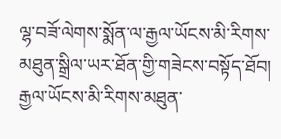ལྷ་བཟོ་ལེགས་སྨོན་ལ་རྒྱལ་ཡོངས་མི་རིགས་མཐུན་སྒྲིལ་ཡར་ཐོན་གྱི་གཟེངས་བསྟོད་ཐོབ།
རྒྱལ་ཡོངས་མི་རིགས་མཐུན་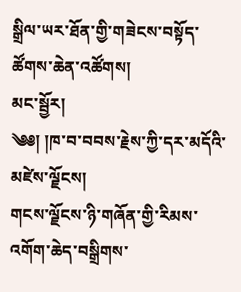སྒྲིལ་ཡར་ཐོན་གྱི་གཟེངས་བསྟོད་ཚོགས་ཆེན་འཚོགས།
མང་སྦྱོར།
༄༅། །ཁ་བ་བབས་རྗེས་ཀྱི་དར་མདོའི་མཛེས་ལྗོངས།
གངས་ལྗོངས་ཉི་གཞོན་གྱི་རིམས་འགོག་ཆེད་བསྒྲིགས་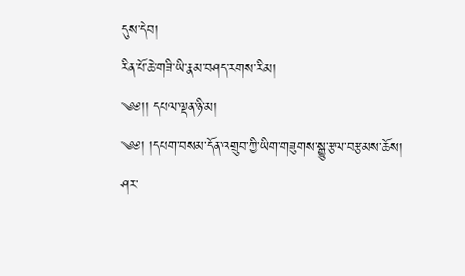དུས་དེབ།
རིན་པོ་ཆེ་གཟི་ཡི་རྣམ་བཤད་རགས་རིམ།
༄༅།། དཔལ་ལྡན་ཉི་མ།
༄༅། །དཔག་བསམ་དོན་འགྲུབ་ཀྱི་ཡིག་གཟུགས་སྒྱུ་རྩལ་བརྩམས་ཆོས།
ཤར་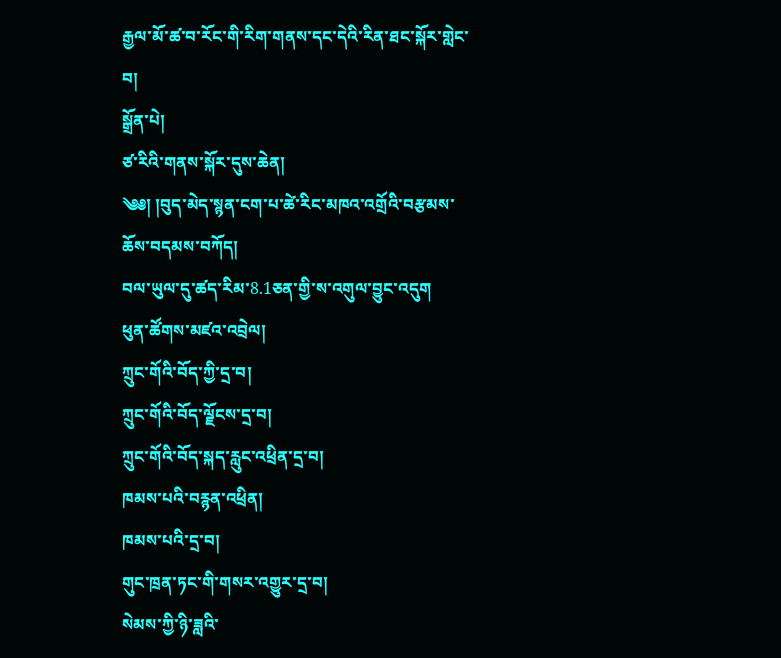རྒྱལ་མོ་ཚ་བ་རོང་གི་རིག་གནས་དང་དེའི་རིན་ཐང་སྐོར་གླེང་བ།
སྒྲོན་པེ།
ཙ་རིའི་གནས་སྐོར་དུས་ཆེན།
༄༅། །བུད་མེད་སྙན་ངག་པ་ཚེ་རིང་མཁའ་འགྲོའི་བརྩམས་ཆོས་བདམས་བཀོད།
བལ་ཡུལ་དུ་ཚད་རིམ་8.1ཅན་གྱི་ས་འགུལ་བྱུང་འདུག
ཕུན་ཚོགས་མཛའ་འབྲེལ།
ཀྲུང་གོའི་བོད་ཀྱི་དྲ་བ།
ཀྲུང་གོའི་བོད་ལྗོངས་དྲ་བ།
ཀྲུང་གོའི་བོད་སྐད་རླུང་འཕྲིན་དྲ་བ།
ཁམས་པའི་བརྙན་འཕྲིན།
ཁམས་པའི་དྲ་བ།
གུང་ཁྲན་ཏང་གི་གསར་འགྱུར་དྲ་བ།
སེམས་ཀྱི་ཉི་ཟླའི་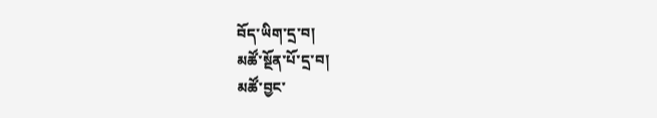བོད་ཡིག་དྲ་བ།
མཚོ་སྔོན་པོ་དྲ་བ།
མཚོ་བྱང་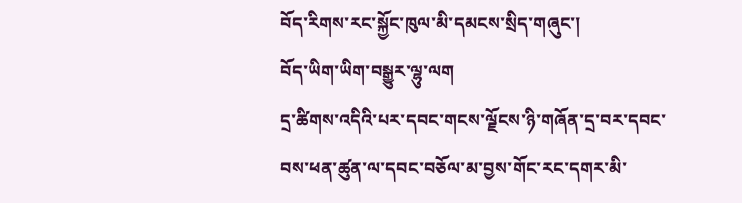བོད་རིགས་རང་སྐྱོང་ཁུལ་མི་དམངས་སྲིད་གཞུང་།
བོད་ཡིག་ཡིག་བསྒྱུར་ལྷུ་ལག
དྲ་ཚིགས་འདིའི་པར་དབང་གངས་ལྗོངས་ཉི་གཞོན་དྲ་བར་དབང་བས་ཕན་ཚུན་ལ་དབང་བཅོལ་མ་བྱས་གོང་རང་དགར་མི་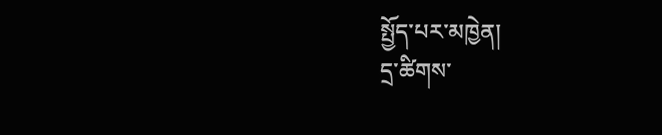སྤྱོད་པར་མཁྱེན།
དྲ་ཚིགས་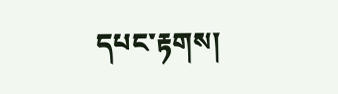དཔང་རྟགས།